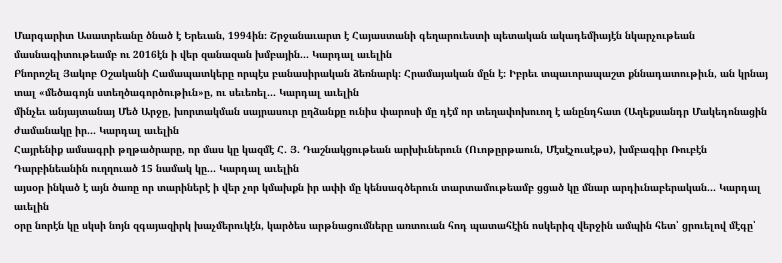Մարգարիտ Ասատրեանը ծնած է Երեւան, 1994ին։ Շրջանաւարտ է Հայաստանի գեղարուեստի պետական ակադեմիայէն նկարչութեան մասնագիտութեամբ ու 2016էն ի վեր զանազան խմբային... Կարդալ աւելին
Բնորոշել Յակոբ Օշականի Համապատկերը որպէս բանասիրական ձեռնարկ։ Հրամայական մըն է։ Իբրեւ տպաւորապաշտ քննադատութիւն, ան կրնայ տալ «մեծագոյն ստեղծագործութիւն»ը, ու սեւեռել... Կարդալ աւելին
մինչեւ անյայտանայ Մեծ Արջը, խորտակման սայրասուր ըղձանքը ունիս փարոսի մը դէմ որ տեղափոխուող է անընդհատ (Աղեքսանդր Մակեդոնացին ժամանակը իր... Կարդալ աւելին
Հայրենիք ամսագրի թղթածրարը, որ մաս կը կազմէ Հ. Յ. Դաշնակցութեան արխիւներուն (Ուոթըրթաուն, Մէսէչուսէթս), խմբագիր Ռուբէն Դարբինեանին ուղղուած 15 նամակ կը... Կարդալ աւելին
այսօր ինկած է այն ծառը որ տարիներէ ի վեր չոր կմախքն իր ափի մը կենսագծերուն տարտամութեամբ ցցած կը մնար արդիւնաբերական... Կարդալ աւելին
օրը նորէն կը սկսի նոյն զգայազիրկ խաչմերուկէն, կարծես արթնացումները առտուան հոդ պատահէին ոսկերիզ վերջին ամպին հետ՝ ցրուելով մէգը՝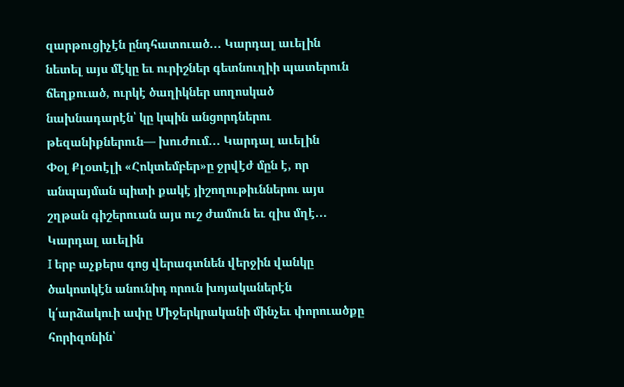զարթուցիչէն ընդհատուած... Կարդալ աւելին
նետել այս մէկը եւ ուրիշներ գետնուղիի պատերուն ճեղքուած, ուրկէ ծաղիկներ սողոսկած նախնադարէն՝ կը կպին անցորդներու թեզանիքներուն— խուժում... Կարդալ աւելին
Փօլ Քլօտէլի «Հոկտեմբեր»ը ջրվէժ մըն է, որ անպայման պիտի քակէ յիշողութիւններու այս շղթան գիշերուան այս ուշ ժամուն եւ զիս մղէ... Կարդալ աւելին
I երբ աչքերս գոց վերագտնեն վերջին վանկը ծակոտկէն անունիդ որուն խոյականերէն կ՛արձակուի ափը Միջերկրականի մինչեւ փորուածքը հորիզոնին՝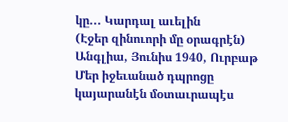կը... Կարդալ աւելին
(Էջեր զինուորի մը օրագրէն) Անգլիա, Յունիս 1940, Ուրբաթ Մեր իջեւանած դպրոցը կայարանէն մօտաւրապէս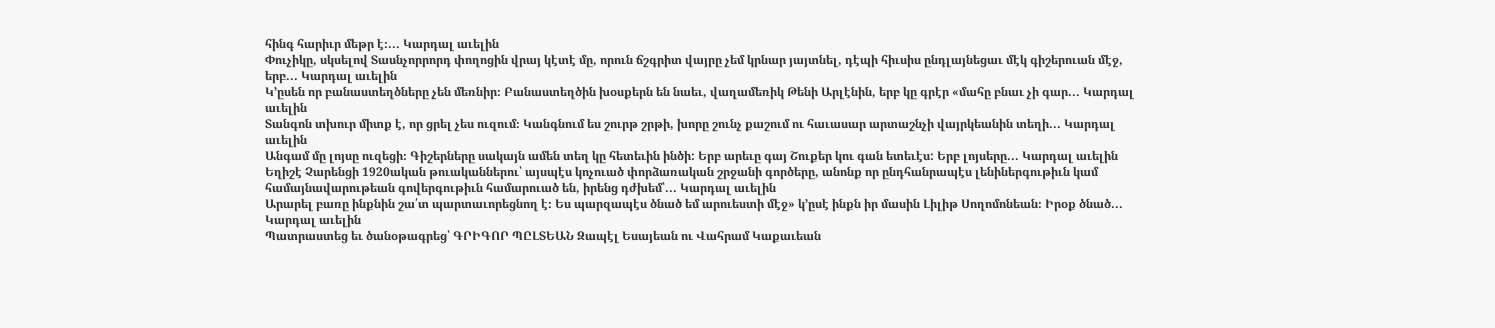հինգ հարիւր մեթր է։... Կարդալ աւելին
Փուչիկը, սկսելով Տասնչորրորդ փողոցին վրայ կէտէ մը, որուն ճշգրիտ վայրը չեմ կրնար յայտնել, դէպի հիւսիս ընդլայնեցաւ մէկ գիշերուան մէջ, երբ... Կարդալ աւելին
Կ’ըսեն որ բանաստեղծները չեն մեռնիր։ Բանաստեղծին խօսքերն են նաեւ, վաղամեռիկ Թենի Արլէնին, երբ կը գրէր «մահը բնաւ չի գար... Կարդալ աւելին
Տանգոն տխուր միտք է, որ ցրել չես ուզում։ Կանգնում ես շուրթ շրթի, խորը շունչ քաշում ու հաւասար արտաշնչի վայրկեանին տեղի... Կարդալ աւելին
Անգամ մը լոյսը ուզեցի։ Գիշերները սակայն ամեն տեղ կը հետեւին ինծի: Երբ արեւը գայ Շուքեր կու գան ետեւէս: Երբ լոյսերը... Կարդալ աւելին
Եղիշէ Չարենցի 1920ական թուականներու՝ այսպէս կոչուած փորձառական շրջանի գործերը, անոնք որ ընդհանրապէս լենիներգութիւն կամ համայնավարութեան գովերգութիւն համարուած են, իրենց դժխեմ՝... Կարդալ աւելին
Արարել բառը ինքնին շա՛տ պարտաւորեցնող է։ Ես պարզապէս ծնած եմ արուեստի մէջ» կ’ըսէ ինքն իր մասին Լիլիթ Սողոմոնեան։ Իրօք ծնած... Կարդալ աւելին
Պատրաստեց եւ ծանօթագրեց՝ ԳՐԻԳՈՐ ՊԸԼՏԵԱՆ Զապէլ Եսայեան ու Վահրամ Կաքաւեան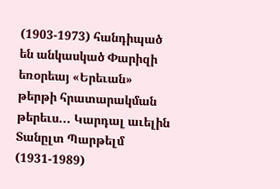(1903-1973) հանդիպած են անկասկած Փարիզի եռօրեայ «Երեւան» թերթի հրատարակման թերեւս... Կարդալ աւելին
Տանըլտ Պարթելմ (1931-1989)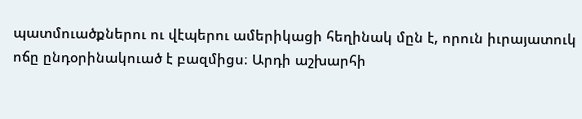պատմուածքներու ու վէպերու ամերիկացի հեղինակ մըն է, որուն իւրայատուկ ոճը ընդօրինակուած է բազմիցս։ Արդի աշխարհի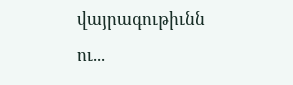վայրագութիւնն ու...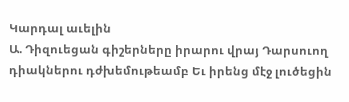Կարդալ աւելին
Ա. Դիզուեցան գիշերները իրարու վրայ Դարսուող դիակներու դժխեմութեամբ Եւ իրենց մէջ լուծեցին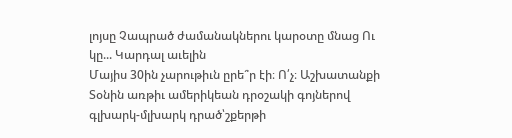լոյսը Չապրած ժամանակներու կարօտը մնաց Ու կը... Կարդալ աւելին
Մայիս 30ին չարութիւն ըրե՞ր էի։ Ո՛չ։ Աշխատանքի Տօնին առթիւ ամերիկեան դրօշակի գոյներով գլխարկ-մլխարկ դրած՝շքերթի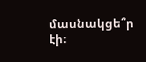մասնակցե՞ր էի։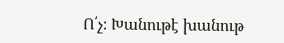Ո՛չ։ Խանութէ խանութ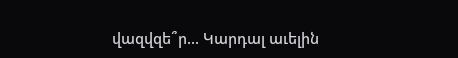վազվզե՞ր... Կարդալ աւելին